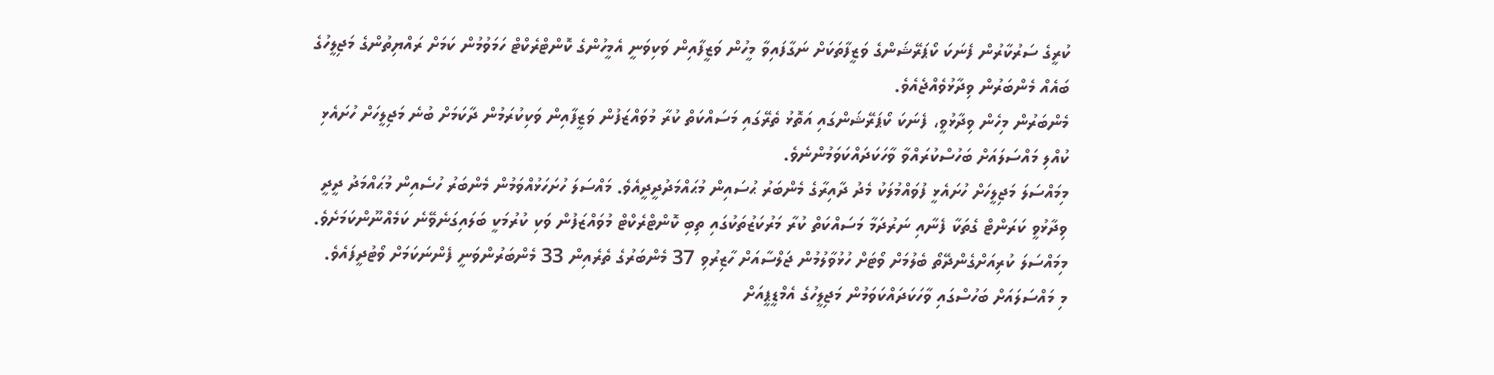ކުރީގެ ސަރުކާރުން ފެނަކަ ކޯޕަރޭޝަންގެ ވަޒީފާތަކަށް ނަގާފައިވާ މީހުން ވަޒީފާއިން ވަކިވަނީ އެމީހުންގެ ކޮންޓްރެކްޓް ހަމަވުމުން ކަމަށް ރައްޔިތުންގެ މަޖިލީހުގެ ބައެއް މެންބަރުން ވިދާޅުވެއްޖެއެވެ.
މެންބަރުން މިހެން ވިދާޅުވީ، ފެނަކަ ކޯޕަރޭޝަންގައި އަތޮޅު ތެރޭގައި މަސައްކަތް ކުރާ މުވައްޒަފުން ވަޒީފާއިން ވަކިކުރަމުން ދާކަމަށް ބުނެ މަޖިލީހަށް ހުށައެޅި ކުއްލި މައްސަލައަށް ބަހުސްކުރައްވާ ވާހަކަދައްކަވަމުންނެވެ.
މިމައްސަލަ މަޖިލީހަށް ހުށައެޅީ ފުވައްމުލަކު މެދު ދާއިރާގެ މެންބަރު ޙުސައިން މުޙައްމަދުދީދީއެވެ. މައްސަލަ ހުށަހަޅުއްވަމުން މެންބަރު ހުސެއިން މުޙައްމަދު ދީދީ ވިދާޅުވީ ކަރަންޓް ގެތަކާ ފެނާއި ނަރުދަމާ މަސައްކަތް ކުރާ މަރުކަޒުތަކުގައި ތިބި ކޮންޓްރެކްޓް މުވައްޒަފުން ވަކި ކުރުމަކީ ބަލައިގަނެވޭނެ ކަމެއްނޫންކަމަށެވެ.
މިމައްސަލަ ކުރިއަށްގެންދޭތޯ ބެލުމަށް ވޯޓަށް ހުޅުވާލުމުން ޖަލްސާއަށް ހާޒިރުވި 37 މެންބަރުގެ ތެރެއިން 33 މެންބަރުންވަނީ ފެންނަކަމަށް ވޯޓުދީފައެވެ.
މި މައްސަލައަށް ބަހުސްގައި ވާހަކަދައްކަވަމުން މަޖިލީހުގެ އެމްޑީޕީއަށް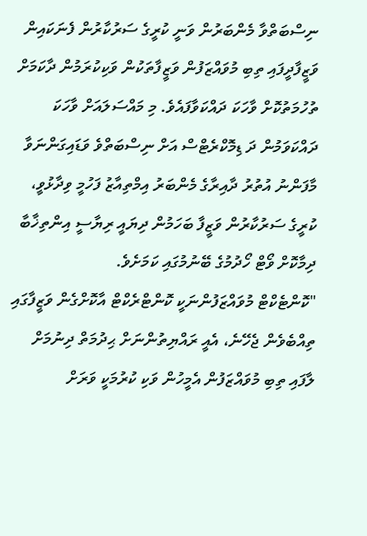ނިސްބަތްވާ މެންބަރުން ވަނީ ކުރީގެ ސަރުކާރުން ފެނަކައިން ވަޒީފާދީފައި ތިބި މުވައްޒަފުން ވަޒީފާތަކުން ވަކިކުރަމުން ދާކަމަށް ތުހުމަތުކޮށް ވާހަކަ ދައްކަވާފައެވެ. މި މައްސަލައަށް ވާހަކަ ދައްކަވަމުން ދަ ޑިމޮކްރެޓްސް އަށް ނިސްބަތްވެ ވަޑައިގަންނަވާ މާފަންނު އުތުރު ދާއިރާގެ މެންބަރު އިމްތިއާޒު ފަހުމީ ވިދާޅުވީ، ކުރީގެ ސަރުކާރުން ވަޒީފާ ބަހަމުން ދިޔައީ ރިޔާސީ އިންތިޚާބާ ދިމާކޮށް ވޯޓް ހޯދުމުގެ ބޭނުމުގައި ކަމަށެވެ.
"ކޮންޓެކްޓް މުވައްޒަފުންނަކީ ކޮންޓްރެކްޓް އާކޮށްގެން ވަޒީފާގައި ތިއްބެވެން ޖެހޭނެ، އެއީ ރައްޔިތުންނަށް ޙިދުމަތް ދިނުމަށް ލާފައި ތިބި މުވައްޒަފުން އެމީހުން ވަކި ކުރުމަކީ ވަރަށް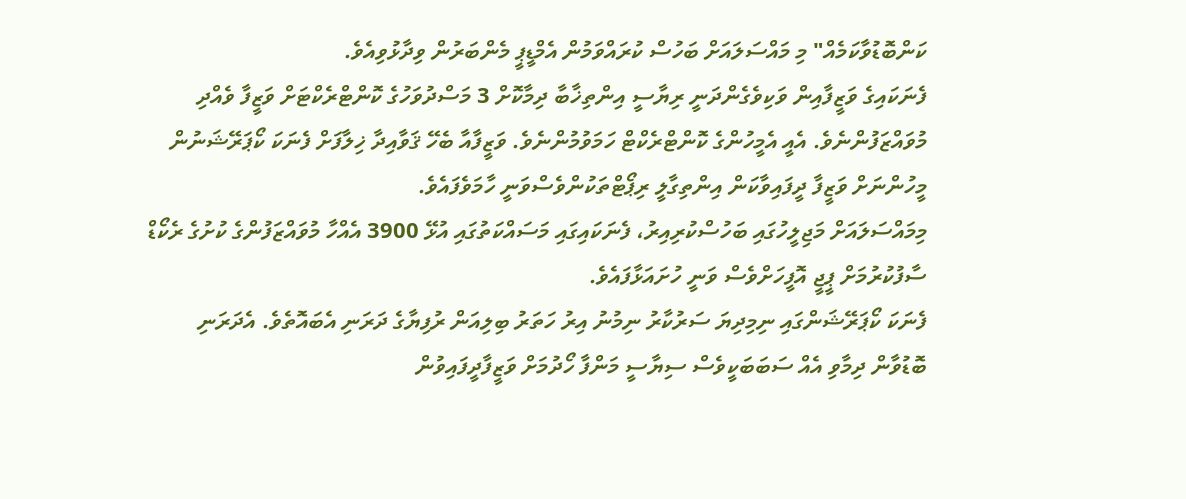ކަންބޮޑުވާކަމެއް" މި މައްސަލައަށް ބަހުސް ކުރައްވަމުން އެމްޑީޕީ މެންބަރުން ވިދާޅުވިއެވެ.
ފެނަކައިގެ ވަޒީފާއިން ވަކިވެގެންދަނީ ރިޔާސީ އިންތިޚާބާ ދިމާކޮށް 3 މަސްދުވަހުގެ ކޮންޓްރެކްޓަށް ވަޒީފާ ވެއްދި މުވައްޒަފުންނެވެ. އެއީ އެމީހުންގެ ކޮންޓްރެކްޓް ހަމަވުމުންނެވެ. ވަޒީފާއާ ބެހޭ ޤަވާއިދާ ޚިލާފަށް ފެނަކަ ކޯޕަރޭޝަނުން މީހުންނަށް ވަޒީފާ ދީފައިވާކަން އިންތިގާލީ ރިޕޯޓްތަކުންވެސްވަނީ ހާމަވެފައެވެ.
މިމައްސަލައަށް މަޖިލީހުގައި ބަހުސްކުރިއިރު، ފެނަކައިގައި މަސައްކަތުގައި އުޅޭ 3900 އެއްހާ މުވައްޒަފުންގެ ކުށުގެ ރެކޯޑް ސާފުކުރުމަށް ޕީޖީ އޮފީހަށްވެސް ވަނީ ހުށައަޅާފައެވެ.
ފެނަކަ ކޯޕަރޭޝަންގައި ނިމިދިޔަ ސަރުކާރު ނިމުނު އިރު ހަތަރު ބިލިއަން ރުފިޔާގެ ދަރަނި އެބައޮތެވެ. އެދަރަނި ބޮޑުވާން ދިމާވި އެއް ސަބަބަކީވެސް ސިޔާސީ މަންފާ ހޯދުމަށް ވަޒީފާދީފައިވުން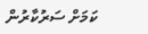ކަމަށް ސަރުކާރުން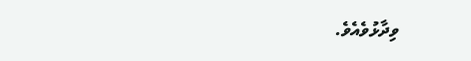ވިދާޅުވެއެވެ.